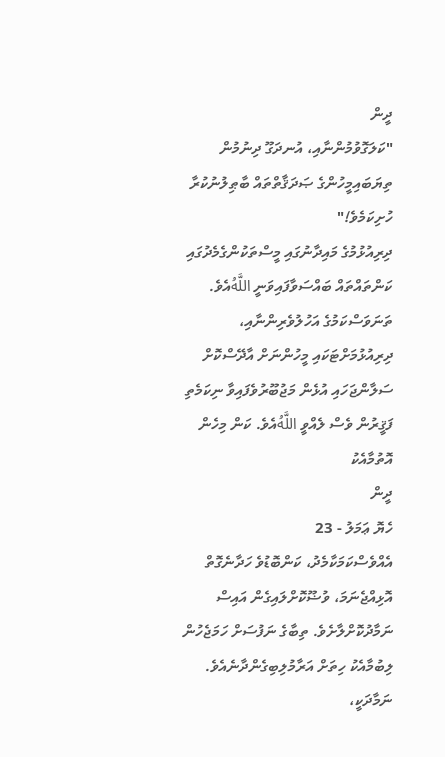ދީން
"ކަލަގޮވުމުންނާއި، އުނދަގޫ ދިނުމުން ތިޔަބައިމީހުންގެ ޞަދަޤާތްތައް ބާޠިލުނުކުރާ ހުށިކަމެވެ!"
ދިރިއުޅުމުގެ މައިދާނުގައި މީސްތަކުންގެމެދުގައި ކަންތައްތައް ބައްސަވާފައިވަނީ اللَّهُއެވެ. ތަނަވަސްކަމުގެ އަހުލުވެރިންނާއި، ދިރިއުޅުމަށްޓަކައި މީހުންނަށް އާދޭސްކޮށް ސަލާންޖަހައި އުޅެން މަޖުބޫރުވެފައިވާ ނިކަމެތި ފަޤީރުން ވެސް ލެއްވީ اللَّهُއެވެ. ކަން މިހެން އޮތުމާއެކު
ދީން
ހެޔޮ ޢަމަލު - 23
އެއްވެސްކަމަކާމެދު، ކަންބޮޑުވެ ހަދާނެގޮތް އޮޅިއްޖެނަމަ، ވުޟޫކޮށްލައިގެން އައިސް ނަމާދުކޮށްލާށެވެ. ތިބާގެ ނަފުސަށް ހަމަޖެހުން ލިބުމާއެކު ހިތަށް އަރާމުލިބިގެންދާނެއެވެ. ނަމާދަކީ،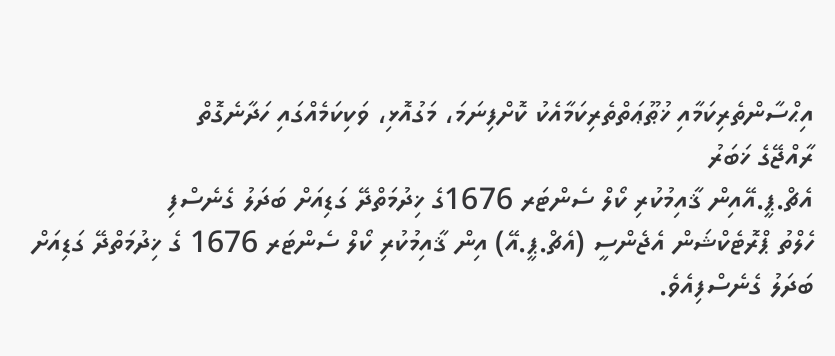އިޙްސާންތެރިކަމާއި ޚުޠޫޢަތްތެރިކަމާއެކު ކޮށްފިނަމަ، މަގުއޮޅި، ވަކިކަމެއްގައި ހަދާނެގޮތް
ރާއްޖޭގެ ޚަބަރު
އެޗް.ޕީ.އޭއިން ޤާއިމުކުރި ކޯލް ސެންޓަރ 1676ގެ ޚިދުމަތްދޭ ގަޑިއަށް ބަދަލު ގެނެސްފި
ހެލްތު ޕްރޮޓެކްޝަން އެޖެންސީ (އެޗް.ޕީ.އޭ) އިން ޤާއިމުކުރި ކޯލް ސެންޓަރ 1676 ގެ ޚިދުމަތްދޭ ގަޑިއަށް ބަދަލު ގެނެސްފިއެވެ.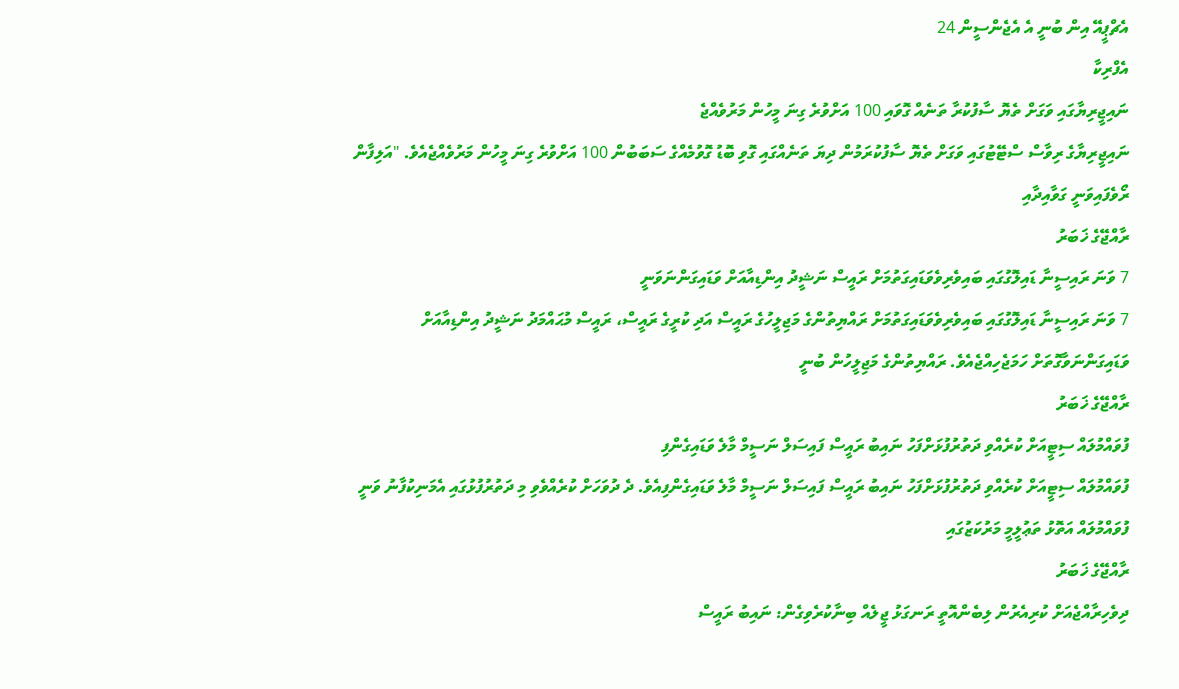އެޗްޕީއޭ އިން ބުނީ އެ އެޖެންސީން 24
އެފްރިކާ
ނައިޖީރިޔާގައި ވަގަށް ތެޔޮ ސާފުކުރާ ތަނެއް ގޮވައި 100 އަށްވުރެ ގިނަ މީހުން މަރުވެއްޖެ
ނައިޖީރިޔާގެ ރިވާސް ސްޓޭޓުގައި ވަގަށް ތެޔޮ ސާފުކުރަމުން ދިޔަ ތަނެއްގައި ގޮވި ބޮޑު ގޮވުމެއްގެ ސަބަބުން 100 އަށްވުރެ ގިނަ މީހުން މަރުވެއްޖެއެވެ. "އަލިފާން ރޯވެފައިވަނީ ގަވާއިދާއި
ރާއްޖޭގެ ޚަބަރު
7 ވަނަ ރައިސީނާ ޑައިލޮގުގައި ބައިވެރިވެވަޑައިގަތުމަށް ރައީސް ނަޝީދު އިންޑިއާއަށް ވަޑައިގަންނަވަނީ
7 ވަނަ ރައިސީނާ ޑައިލޮގުގައި ބައިވެރިވެވަޑައިގަތުމަށް ރައްޔިތުންގެ މަޖިލީހުގެ ރައީސް އަދި ކުރީގެ ރައީސް، ރައީސް މުޙައްމަދު ނަޝީދު އިންޑިއާއަށް ވަޑައިގަންނަވާގޮތަށް ހަމަޖެހިއްޖެއެވެ. ރައްޔިތުންގެ މަޖިލީހުން ބުނީ
ރާއްޖޭގެ ޚަބަރު
ފުވައްމުލައް ސިޓީއަށް ކުރެއްވި ދަތުރުފުޅަށްފަހު ނައިބު ރައީސް ފައިސަލް ނަސީމް މާލެ ވަޑައިގެންފި
ފުވައްމުލައް ސިޓީއަށް ކުރެއްވި ދަތުރުފުޅަށްފަހު ނައިބު ރައީސް ފައިސަލް ނަސީމް މާލެ ވަޑައިގެންފިއެވެ. ދެ ދުވަހަށް ކުރެއްވެވި މި ދަތުރުފުޅުގައި އެމަނިކުފާނު ވަނީ ފުވައްމުލައް އަތޮޅު ތަޢުލީމީ މަރުކަޒުގައި
ރާއްޖޭގެ ޚަބަރު
ދިވެހިރާއްޖެއަށް ކުރިއެރުން ލިބެންއޮތީ ރަނގަޅު ޖީލެއް ބިނާކުރެވިގެން: ނައިބު ރައީސް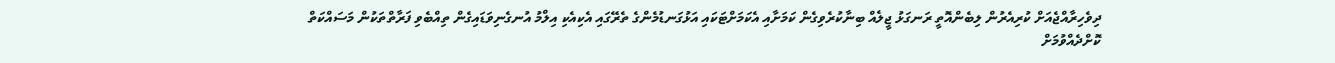ދިވެހިރާއްޖެއަށް ކުރިއެރުން ލިބެންއޮތީ ރަނގަޅު ޖީލެއް ބިނާކުރެވިގެން ކަމަށާއި އެކަމަށްޓަކައި އަޅުގަނޑުމެންގެ ތެރޭގައި އެކިއެކި އިލްމު އުނގެނިވަޑައިގެން ތިއްބެވި ފަރާތްތަކުން މަސައްކަތް ކޮށްދެއްވުމަށް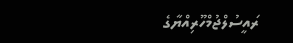ރައީސުލްޖުމްހޫރިއްޔާގެ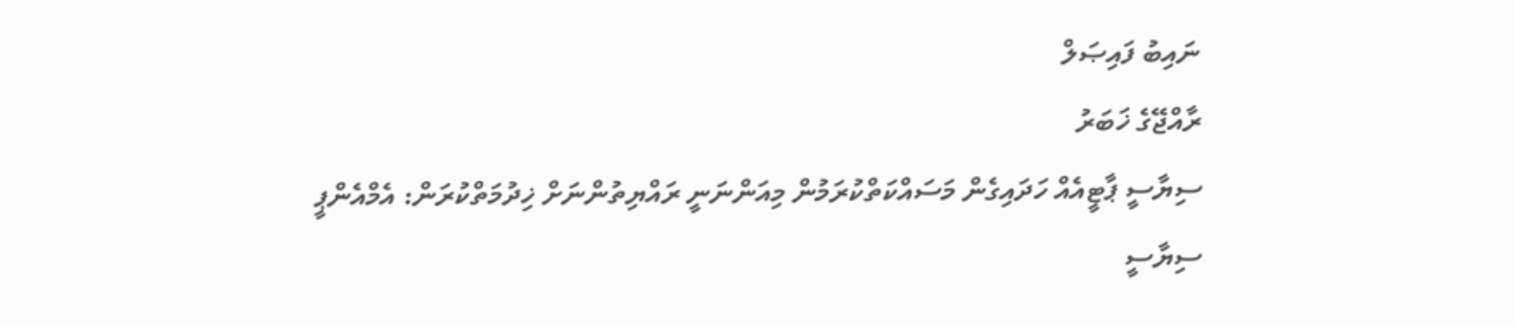ނައިބު ފައިޞަލް
ރާއްޖޭގެ ޚަބަރު
ސިޔާސީ ޕާޓީއެއް ހަދައިގެން މަސައްކަތްކުރަމުން މިއަންނަނީ ރައްޔިތުންނަށް ޚިދުމަތްކުރަން: އެމްއެންޕީ
ސިޔާސީ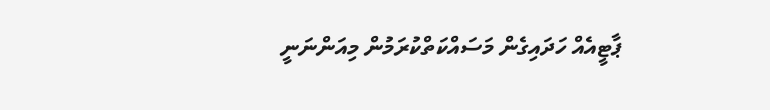ޕާޓީއެއް ހަދައިގެން މަސައްކަތްކުރަމުން މިއަންނަނީ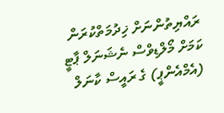ރައްޔިތުންނަށް ޚިދުމަތްކުރަން ކަމަށް މޯލްޑިވްސް ނެޝަނަލް ޕާޓީ (އެމްއެންޕީ) ގެ ރައީސް ކާނަލް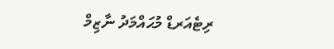ރިޓެއަރޑް މުޙައްމަދު ނާޒިމް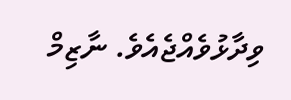ވިދާޅުވެއްޖެއެވެ. ނާޒިމް